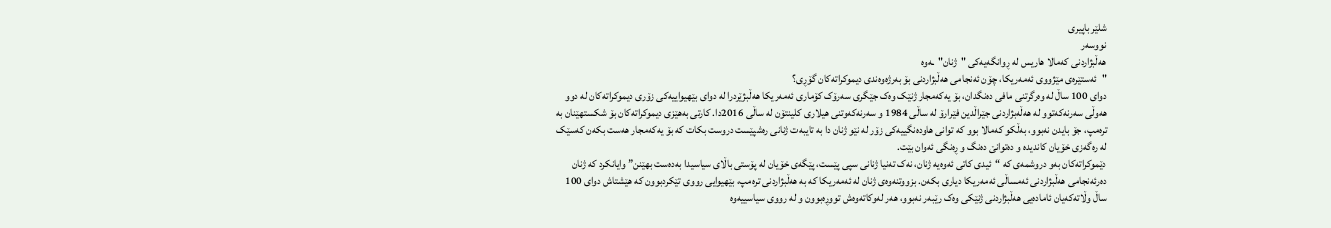شلێر باپیری
نووسەر
هەڵبژاردنی كەمالا هاریس لە ڕوانگەیەکی "ژنان"ـەوە
"ئەستێرەی مێژووی ئەمەریكا، چۆن ئەنجامی هەڵبژاردنی بۆ بەرژەوەندی دیموكراتەكان گۆڕی؟
دوای 100 ساڵ لە وەرگرتنی مافی دەنگدان، بۆ یەکەمجار ژنێک وەک جێگری سەرۆک کۆماری ئەمەریكا هەڵبژێردرا لە دوای بێهیواییەکی زۆری دیموکراتەکان لە دوو هەوڵی سەرنەکەتوو لە هەڵەبژاردنی جێراڵدین فێرارۆ لە ساڵی 1984 و سەرنەكەوتنی هیلاری کلینتۆن لە ساڵی 2016دا. کارتی بەهێزی دیموکراتەکان بۆ شکستهێنان بە ترەمپ، جۆ بایدن نەبوو، بەڵکو كەمالا بوو کە توانی هاودەنگییەکی زۆر لە نێو ژنان دا بە تایبەت ژنانی رەشپێست دروست بکات کە بۆ یەکەمجار هەست بکەن کەسێک لە رەگەزی خۆیان کاندیدە و دەتوانێ دەنگ و ڕەنگی ئەوان بێت.
دێموکراتەکان بەو دروشمەی کە “ئیدی کاتی ئەوەیە ژنان، نەک تەنیا ژنانی سپی پێست، پێگەی خۆیان لە پۆستی باڵای سیاسیدا بەدەست بهێنن” وایانکرد کە ژنان دەرئەنجامی هەڵبژاردنی ئەمساڵی ئەمەریكا دیاری بکەن. بزووتنەوەی ژنان لە ئەمەریكا کە بە هەڵبژاردنی ترەمپ، بێهیوایی رووی تێکردبوون کە هێشتاش دوای 100 ساڵ وڵاتەکەیان ئامادەیی هەڵبژاردنی ژنێکی وەک رێبەر نەبوو، هەر لەوکاتەوەش تووڕەبوون و لە رووی سیاسییەوە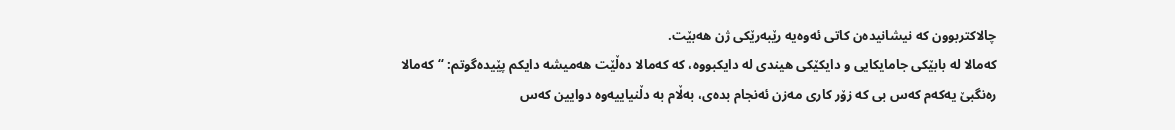چالاکتربوون کە نیشانیدەن کاتی ئەوەیە رێبەرێکی ژن هەبێت.
كەمالا لە بابێکی جامایکایی و دایکێکی هیندی لە دایکبووە، کە كەمالا دەڵێت هەمیشە دایکم پێیدەگوتم: “كەمالا رەنگبێ یەکەم کەس بی کە زۆر کاری مەزن ئەنجام بدەی، بەڵام بە دڵنیاییەوە دوایین کەس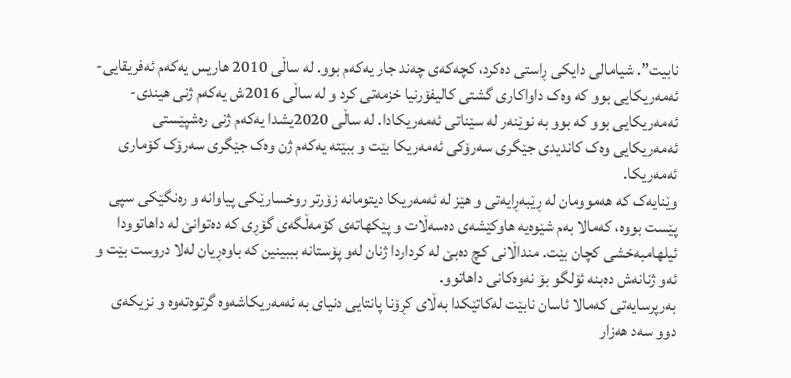نابیت”. شیامالی دایکی ڕاستی دەکرد، کچەکەی چەند جار یەکەم بوو. لە ساڵی 2010 هاریس یەکەم ئەفریقایی-ئەمەریكایی بوو کە وەک داواكاری گشتی کالیفۆرنیا خزمەتی کرد و لە ساڵی 2016ش یەکەم ژنی هیندی-ئەمەریكایی بوو کە بوو بە نوێنەر لە سێناتی ئەمەریكادا. لە ساڵی 2020یشدا یەکەم ژنی رەشپێستی ئەمەریكایی وەک کاندیدی جێگری سەرۆکی ئەمەریكا بێت و ببێتە یەکەم ژن وەک جێگری سەرۆک کۆماری ئەمەریكا.
وێنایەک کە هەموومان لە ڕێبەڕایەتی و هێز لە ئەمەریكا دیتومانە زۆرتر روخسارێکی پیاوانە و رەنگێکی سپی پێست بووە، كەمالا بەم شێوەیە هاوکێشەی دەسەڵات و پێکهاتەی کۆمەڵگەی گۆڕی کە دەتوانێ لە داهاتوودا ئیلهامبەخشی کچان بێت. منداڵانی کچ دەبێ لە کرداردا ژنان لەو پۆستانە بببینین کە باوەڕیان لەلا دروست بێت و ئەو ژنانەش دەبنە ئۆلگو بۆ نەوەکانی داهاتوو.
بەرپرسایەتی كەمالا ئاسان نابێت لەکاتێکدا بەڵای کڕۆنا پانتایی دنیای بە ئەمەریكاشەوە گرتوەتەوە و نزیکەی دوو سەد هەزار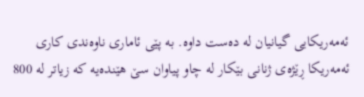ئەمەریكایی گیانیان لە دەست داوە. بە پێی ئاماری ناوەندی کاری ئەمەریكا ڕێژەی ژنانی بێکار لە چاو پیاوان سێ هێندەیە کە زیاتر لە 800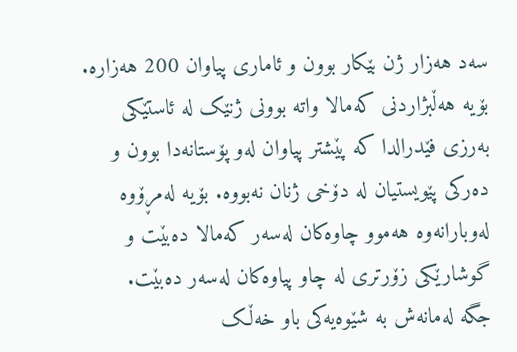سەد هەزار ژن بێکار بوون و ئاماری پیاوان 200 هەزارە. بۆیە هەڵبژاردنی كەمالا واتە بوونی ژنێک لە ئاستێکی بەرزی فێدرالدا کە پێشتر پیاوان لەو پۆستانەدا بوون و دەرکی پێویستیان لە دۆخی ژنان نەبووە. بۆیە لەمڕۆوە لەوبارانەوە هەموو چاوەکان لەسەر كەمالا دەبێت و گوشارێکی زۆرتری لە چاو پیاوەکان لەسەر دەبێت.
جگە لەمانەش بە شێوەیەکی باو خەڵک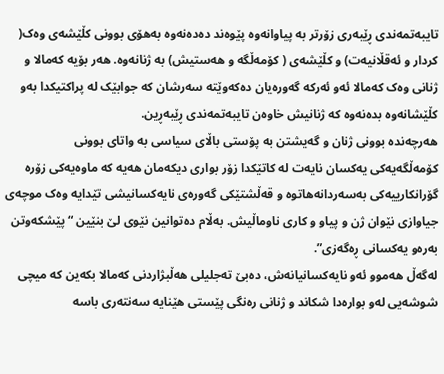تایبەتمەندی ڕێبەری زۆرتر بە پیاوانەوە پێوەند دەدەنەوە بەهۆی بوونی کڵێشەی وەک( کردار و ئەقڵانیەت) و کڵێشەی ( کۆمەڵگە و هەستیش) بە ژنانەوە. هەر بۆیە كەمالا و ژنانی وەک كەمالا ئەو ئەرکە گەورەیان دەکەوێتە سەرشان کە جوابێک لە پراکتیکدا بەو کڵێشانەوە بدەنەوە کە ژنانیش خاوەن تایبەتمەندی ڕێبەڕین.
هەرچەندە بوونی ژنان و گەیشتن بە پۆستی باڵای سیاسی بە واتای بوونی کۆمەڵگەیەکی یەکسان نایەت لە کاتێکدا زۆر بواری دیکەمان هەیە کە ماوەیەکی زۆرە گۆرانکارییەکی بەسەردانەهاتوە و قەڵشتێکی گەورەی نایەکسانیشی تێدایە وەک موچەی جیاوازی نێوان ژن و پیاو و کاری ناوماڵیش. بەڵام دەتوانین نێوی لێ بنێین “پێشکەوتن بەرەو یەکسانی ڕەگەزی”.
لەگەڵ هەموو ئەو نایەکسانیانەش، دەبێ تەجلیلی هەڵبژاردنی كەمالا بکەین کە میچی شوشەیی لەو بوارەدا شکاند و ژنانی رەنگی پێستی هێنایە سەنتەری باسە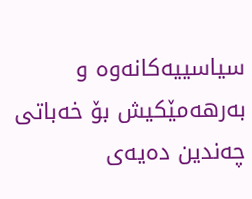سیاسییەکانەوە و بەرهەمێکیش بۆ خەباتی چەندین دەیەی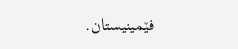فێمینیستان.